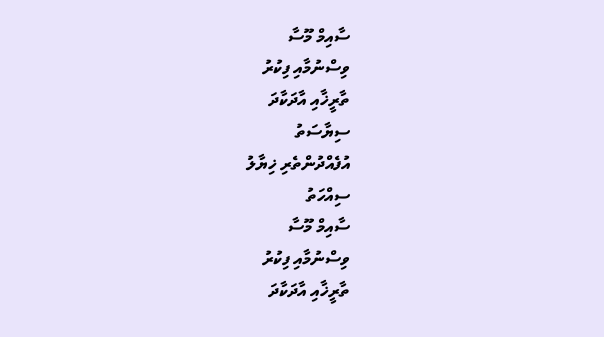ސާއިމް މޫސާ
ވިސްނުމާއި ފިކުރު
ތާރީޚާއި އާދަކާދަ
ސިޔާސަތު
އުފެއްދުންތެރި ޚިޔާލު
ސިއްހަތު
ސާއިމް މޫސާ
ވިސްނުމާއި ފިކުރު
ތާރީޚާއި އާދަކާދަ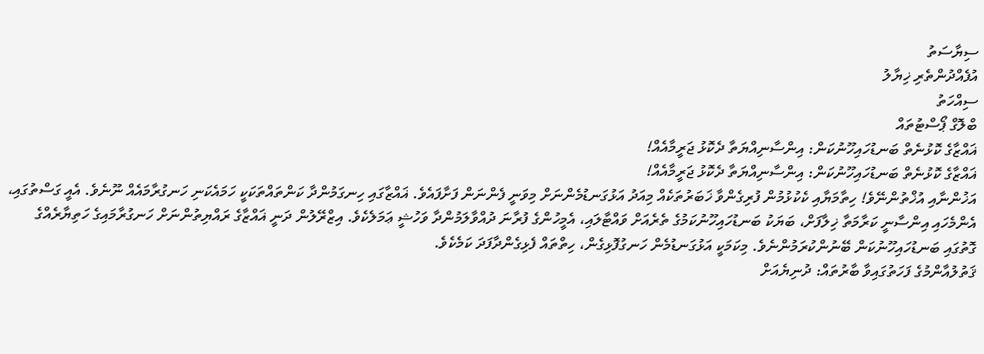ސިޔާސަތު
އުފެއްދުންތެރި ޚިޔާލު
ސިއްހަތު
ބްލޮގް ޕޯސްޓުތައް
ޣައްޒާގެ ކޮޅުނެތް ބަނޑުހައިހޫނުކަން: އިންސާނިއްޔަތާ ދެކޮޅު ޖަރީމާއެއް!
ޣައްޒާގެ ކޮޅުނެތް ބަނޑުހައިހޫނުކަން: އިންސާނިއްޔަތާ ދެކޮޅު ޖަރީމާއެއް!
އަޚުންނާއި އުޚްތުންނޭވެ! ހިތާމަޔާއި ކެކުޅުމުން ފުރިގެންވާ ޚަބަރުތަކެއް މިއަދު އަޅުގަނޑުމެންނަށް މިވަނީ ފެންނަން ފަށާފައެވެ. ޣައްޒާގައި ހިނގަމުންދާ ކަންތައްތަކަކީ ހަމައެކަނި ހަނގުރާމައެއް ނޫނެވެ. އެއީ ގަސްތުގައި، އެންމެހައި އިންސާނީ ކަރާމަތާ ޚިލާފަށް، ބަޔަކު ބަނޑުހައިހޫނުކަމުގެ ތެރެއަށް ވައްޓާލައި، އެމީހުންގެ ފުރާނަ ދުއްވާލަމުންދާ ވަހުޝީ ޢަމަލެކެވެ. އިޒްރޭލުން ދަނީ ޣައްޒާގެ ރައްޔިތުންނަށް ހަނގުރާމައިގެ ހަތިޔާރެއްގެ ގޮތުގައި ބަނޑުހައިހޫނުކަން ބޭނުންކުރަމުންނެވެ. މިކަމަކީ އަޅުގަނޑުމެން ހަނގުފޮޅިގެން، ހިތްތައް ފެޅިގެންދާފަދަ ކަމެކެވެ.
ޤަތުލުއާންމުގެ ފަހަތުގައިވާ ބާރުތައް: ދުނިޔެއަށް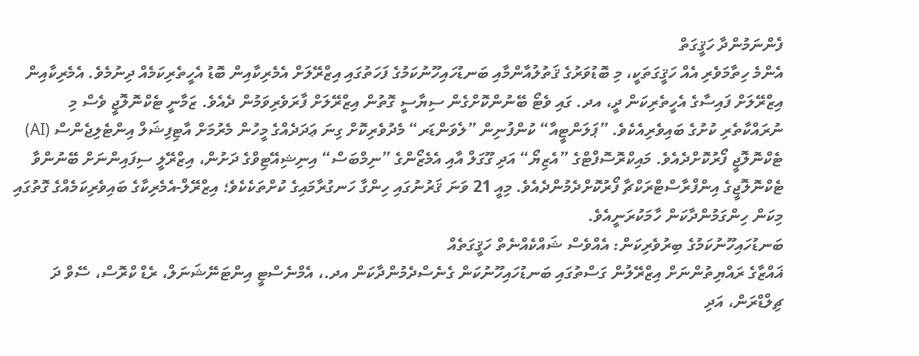ފެންނަމުންދާ ހަޤީގަތް
އެންމެ ހިތާމަވެރި އެއް ހަޤީގަތަކީ، މި ބޮޑުވަރުގެ ޤަތުލުއާންމާއި ބަނޑުހައިހޫނުކަމުގެ ފަހަތުގައި އިޒްރޭލަށް އެމެރިކާއިން ބޮޑު އެހީތެރިކަމެއް ދިނުމެވެ. އެމެރިކާއިން އިޒްރޭލަށް ފައިސާގެ އެހީތެރިކަން ދީ، އދ. ގައި ވެޓޯ ބޭނުންކޮށްގެން ސިޔާސީ ގޮތުން އިޒްރޭލަށް ފާރަވެރިވަމުން ދެއެވެ. ޒަމާނީ ޓެކްނޮލޮޖީ ވެސް މި ނުރައްކާތެރި ކުށުގެ ބައިވެރިއެކެވެ. ”ޕަލަންޓީއާ“ ކުންފުނިން ”ލެވަންޑަރ“ މެދުވެރިކޮށް ގިނަ ޢަދަދެއްގެ މީހުން މެރުމަށް އާޓިފިޝަލް އިންޓެލިޖެންސް (AI) ޓެކްނޮލޮޖީ ފޯރުކޮށްދެއެވެ. މައިކްރޮސޮފްޓްގެ ”އެޒިޔޯ“ އަދި ގޫގަލް އާއި އެމެޒޯންގެ ”ނިމްބަސް“ އިނިޝިއޭޓިވްގެ ދަށުން، އިޒްރޭލީ ސިފައިންނަށް ބޭނުންވާ ޓެކްނޮލޮޖީގެ އިންފްރާސްޓްރަކްޗާ ފޯރުކޮށްދެމުންދެއެވެ. މިއީ 21 ވަނަ ޤަރުނުގައި ހިންގާ ހަނގުރާމައިގެ ކުށްތަކެކެވެ؛ އިޒްރޭލް-އެމެރިކާގެ ބައިވެރިކަމެއްގެ ގޮތުގައި މިކަން ހިންގަމުންދާކަން ހާމަކުރަނީއެވެ.
ބަނޑުހައިހޫނުކަމުގެ ބިރުވެރިކަން: އެއްވެސް ޝައްކެއްނެތް ހަޤީގަތެއް
ޣައްޒާގެ ރައްޔިތުންނަށް އިޒްރޭލުން ގަސްތުގައި ބަނޑުހައިހޫނުކަން ގެނެސްދެމުންދާކަން އދ.، އެމްނެސްޓީ އިންޓަނޭޝަނަލް، ރެޑް ކްރޮސް، ސޭވް ދަ ޗިލްޑްރަން، އަދި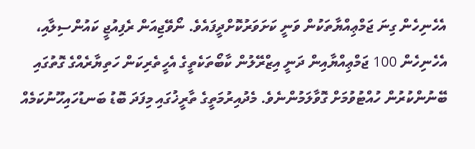އެހެނިހެން ގިނަ ޖަމްޢިއްޔާތަކުން ވަނީ ކަށަވަރުކޮށްދީފައެވެ. ނޯވޭޖިއަން ރެފިއުޖީ ކައުންސިލާއި، އެހެނިހެން 100 ޖަމްޢިއްޔާއިން ދަނީ އިޒްރޭލުން ކާބޯތަކެތީގެ އެހީތެރިކަން ހަތިޔާރެއްގެ ގޮތުގައި ބޭނުންކުރުން ހުއްޓުވުމަށް ގޮވާލަމުންނެވެ. މެދުއިރުމަތީގެ ތާރީޚުގައި މިފަދަ ބޮޑު ބަނޑުހައިހޫނުކަމެއް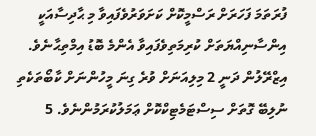ފުރަތަމަ ފަހަރަށް ރަސްމީކޮށް ކަށަވަރުވެފައިވާ މި ޙާދިސާއަކީ އިންސާނިއްޔަތަށް ކުރިމަތިވެފައިވާ އެންމެ ބޮޑު އިމްތިޙާނެވެ.
އިޒްރޭލުން ދަނީ 2 މިލިއަނަށް ވުރެ ގިނަ މީހުންނަށް ކާބޯތަކެތި ނުލިބޭ ގޮތަށް ސިސްޓަމެޓިކްކޮށް ޢަމަލުކުރަމުންނެވެ. 5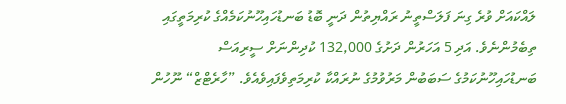ލައްކައަށް ވުރެ ގިނަ ފަލަސްތީނު ރައްޔިތުން ދަނީ ބޮޑު ބަނޑުހައިހޫނުކަމެއްގެ ކުރިމަތީގައި ތިބެމުންނެވެ. އަދި 5 އަހަރުން ދަށުގެ 132,000 ކުދިންނަށް ސީރިއަސް ބަނޑުހައިހޫނުކަމުގެ ސަބަބުން މަރުވުމުގެ ނުރައްކާ ކުރިމަތިވެފައިވެއެވެ. ”ހާރެޓްޒް“ ނޫހުން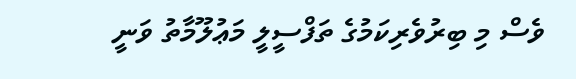ވެސް މި ބިރުވެރިކަމުގެ ތަފްސީލީ މަޢުލޫމާތު ވަނީ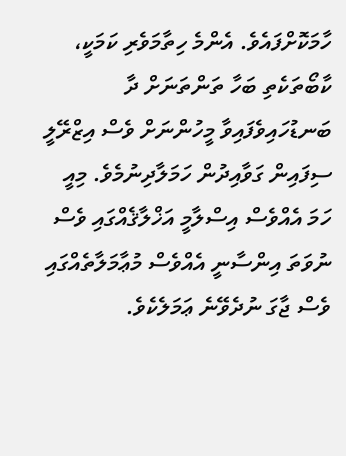ހާމަކޮށްފައެވެ. އެންމެ ހިތާމަވެރި ކަމަކީ، ކާބޯތަކެތި ބަހާ ތަންތަނަށް ދާ ބަނޑުހައިވެފައިވާ މީހުންނަށް ވެސް އިޒްރޭލީ ސިފައިން ގަވާއިދުން ހަމަލާދިނުމެވެ. މިއީ ހަމަ އެއްވެސް އިސްލާމީ އަޚްލާޤެއްގައި ވެސް ނުވަތަ އިންސާނީ އެއްވެސް މުޢާމަލާތެއްގައި ވެސް ޖާގަ ނުދެވޭނެ ޢަމަލެކެވެ.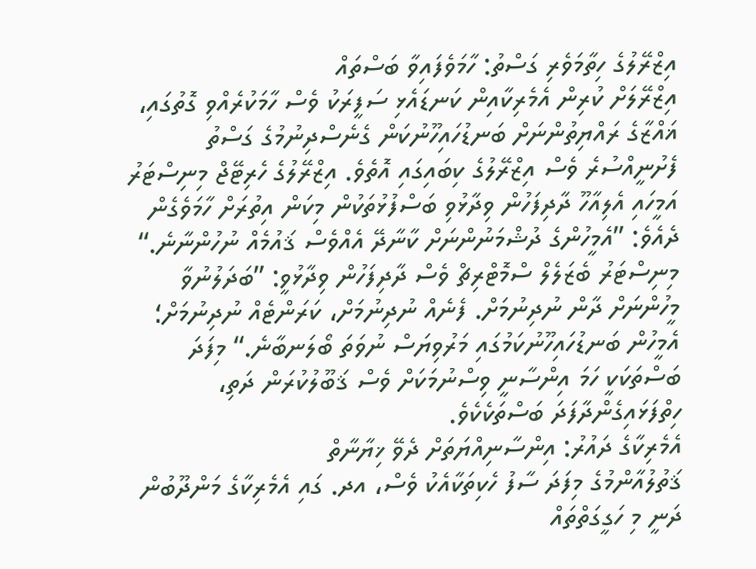އިޒްރޭލުގެ ހިތާމަވެރި ގަސްތު: ހާމަވެފައިވާ ބަސްތައް
އިޒްރޭލަށް ކުރިން އެމެރިކާއިން ކަނޑައެޅި ސަފީރަކު ވެސް ހާމަކުރެއްވި ގޮތުގައި، ޣައްޒާގެ ރައްޔިތުންނަށް ބަނޑުހައިހޫނުކަން ގެނެސްދިނުމުގެ ގަސްތު ފެށުނީއްސުރެ ވެސް އިޒްރޭލުގެ ކިބައިގައި އޮތެވެ. އިޒްރޭލުގެ ހެރިޓޭޖް މިނިސްޓަރު އަމީހައި އެލިއާހޫ ދާދިފަހުން ވިދާޅުވި ބަސްފުޅުތަކުން މިކަން އިތުރަށް ހާމަވެގެން ދެއެވެ: ”އެމީހުންގެ ދުޝްމަނުންނަށް ކާނާދޭ އެއްވެސް ޤައުމެއް ނުހުންނާނެ.“ މިނިސްޓަރު ބެޒަލެލް ސްމޮޓްރިޗް ވެސް ދާދިފަހުން ވިދާޅުވީ: ”ބަދަލުނުވާ މީހުންނަށް ދާން ނުދިނުމަށް. ފެނެއް ނުދިނުމަށް، ކަރަންޓެއް ނުދިނުމަށް؛ އެމީހުން ބަނޑުހައިހޫނުކަމުގައި މަރުވިޔަސް ނުވަތަ ބޯލަނބާނެ.“ މިފަދަ ބަސްތަކަކީ ހަމަ އިންސާނީ ވިސްނުމަކަށް ވެސް ޤަބޫލުކުރަން ދަތި، ހިތްފަޅައިގެންދާފަދަ ބަސްތަކެކެވެ.
އެމެރިކާގެ ދައުރު: އިންސާނިއްޔަތަށް ދެވޭ ޚިޔާނާތް
ޤަތުލުއާންމުގެ މިފަދަ ސާފު ހެކިތަކާއެކު ވެސް، އދ. ގައި އެމެރިކާގެ މަންދޫބުން ދަނީ މި ހަގީގަތްތައް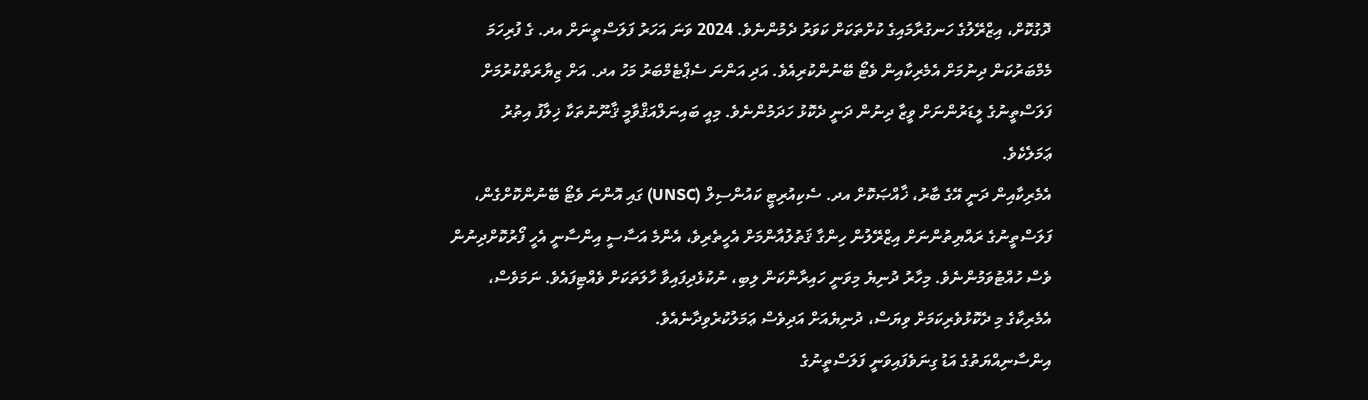ދޮގުކޮށް، އިޒްރޭލުގެ ހަނގުރާމައިގެ ކުށްތަކަށް ކަވަރު ދެމުންނެވެ. 2024 ވަނަ އަހަރު ފަލަސްތީނަށް އދ. ގެ ފުރިހަމަ މެމްބަރުކަން ދިނުމަށް އެމެރިކާއިން ވެޓޯ ބޭނުންކުރިއެވެ. އަދި އަންނަ ސެޕްޓެމްބަރު މަހު އދ. އަށް ޒިޔާރަތްކުރުމަށް ފަލަސްތީނުގެ ލީޑަރުންނަށް ވީޒާ ދިނުން ދަނީ ދެކޮޅު ހަދަމުންނެވެ. މިއީ ބައިނަލްއަޤްވާމީ ޤާނޫނުތަކާ ޚިލާފު އިތުރު ޢަމަލެކެވެ.
އެމެރިކާއިން ދަނީ އޭގެ ބާރު، ޚާއްޞަކޮށް އދ. ސެކިއުރިޓީ ކައުންސިލް (UNSC) ގައި އޮންނަ ވެޓޯ ބޭނުންކޮށްގެން، ފަލަސްތީނުގެ ރައްޔިތުންނަށް އިޒްރޭލުން ހިންގާ ޤަތުލުއާންމަށް އެހީތެރިވެ، އެންމެ އަސާސީ އިންސާނީ އެހީ ފޯރުކޮށްދިނުން ވެސް ހުއްޓުވަމުންނެވެ. މިހާރު ދުނިޔެ މިވަނީ ހައިރާންކަން ލިބި، ނުކުޅެދިފައިވާ ހާލަތަކަށް ވެއްޓިފައެވެ. ނަމަވެސް، އެމެރިކާގެ މި ދެކޮޅުވެރިކަމަށް ވިޔަސް، ދުނިޔެއަށް އަދިވެސް ޢަމަލުކުރެވިދާނެއެވެ.
އިންސާނިއްޔަތުގެ އަޑު ގިނަވެފައިވަނީ ފަލަސްތީނުގެ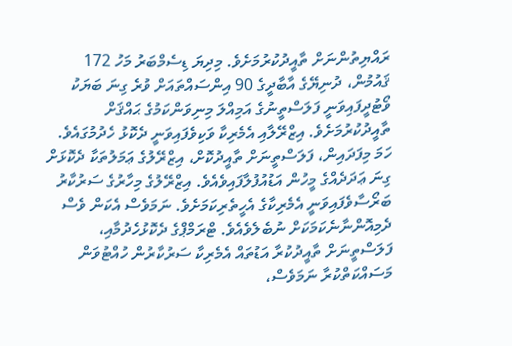ރައްޔިތުންނަށް ތާއީދުކުރުމަށެވެ. މިދިޔަ ޑިސެމްބަރު މަހު 172 ޤައުމުން، ދުނިޔޭގެ އާބާދީގެ 90 އިންސައްތައަށް ވުރެ ގިނަ ބަޔަކު ވޯޓުދީފައިވަނީ ފަލަސްތީނުގެ އަމިއްލަ މިނިވަންކަމުގެ ޙައްޤަށް ތާއީދުކުރުމަށެވެ. އިޒްރޭލާއި އެމެރިކާ ވަކިވެފައިވަނީ ދެކޮޅު ހެދުމުގައެވެ. ހަމަ މިފަދައިން، ފަލަސްތީނަށް ތާއީދުކޮށް، އިޒްރޭލުގެ ޢަމަލުތަކާ ދެކޮޅަށް ގިނަ ޢަދަދެއްގެ މީހުން އަޑުއުފުލާފައިވެއެވެ. އިޒްރޭލުގެ މިހާރުގެ ސަރުކާރު ބަރޯސާވެފައިވަނީ އެމެރިކާގެ އެހީތެރިކަމަށެވެ. ނަމަވެސް އެކަން ވެސް ދެމިއޮންނާނެކަމަކަށް ނުބެލެވެއެވެ. ޓްރަމްޕްގެ ދެކޮޅުހެދުމާއި، ފަލަސްތީނަށް ތާއީދުކުރާ އަޑުތައް އެމެރިކާ ސަރުކާރުން ހުއްޓުވަން މަސައްކަތްކުރާ ނަމަވެސް،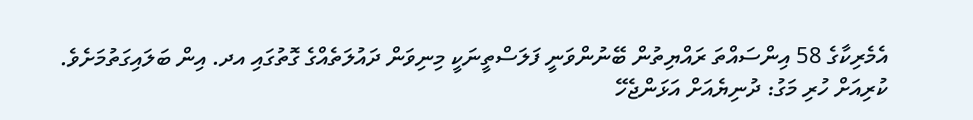އެމެރިކާގެ 58 އިންސައްތަ ރައްޔިތުން ބޭނުންވަނީ ފަލަސްތީނަކީ މިނިވަން ދައުލަތެއްގެ ގޮތުގައި އދ. އިން ބަލައިގަތުމަށެވެ.
ކުރިއަށް ހުރި މަގު: ދުނިޔެއަށް އަޅަންޖެހޭ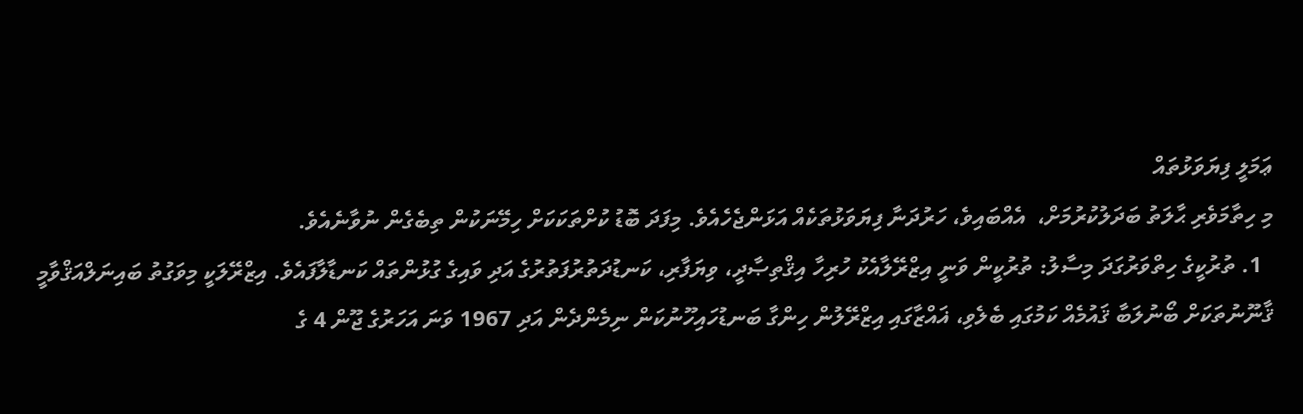ޢަމަލީ ފިޔަވަޅުތައް
މި ހިތާމަވެރި ޙާލަތު ބަދަލުކުރުމަށް،  އެއްބައިވެ، ހަރުދަނާ ފިޔަވަޅުތަކެއް އަޅަންޖެހެއެވެ. މިފަދަ ބޮޑު ކުށްތަކަކަށް ހިމޭނަކުން ތިބެގެން ނުވާނެއެވެ.
  1. ތުރުކީގެ ހިތްވަރުގަދަ މިސާލު: ތުރުކީން ވަނީ އިޒްރޭލާއެކު ހުރިހާ އިޤްތިޞާދީ، ވިޔަފާރި، ކަނޑުދަތުރުފަތުރުގެ އަދި ވައިގެ ގުޅުންތައް ކަނޑާލާފައެވެ. އިޒްރޭލަކީ މިވަގުތު ބައިނަލްއަޤްވާމީ ޤާނޫނުތަކަށް ބޯނުލަބާ ޤައުމެއް ކަމުގައި ބެލެވި، ޣައްޒާގައި އިޒްރޭލުން ހިންގާ ބަނޑުހައިހޫނުކަން ނިމެންދެން އަދި 1967 ވަނަ އަހަރުގެ ޖޫން 4 ގެ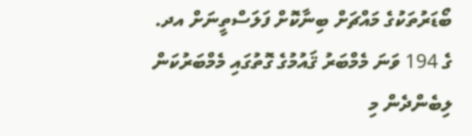ބޯޑަރުތަކުގެ މައްޗަށް ބިނާކޮށް ފަލަސްތީނަށް އދ. ގެ 194 ވަނަ މެމްބަރު ޤައުމުގެ ގޮތުގައި މެމްބަރުކަން ލިބެންދެން މި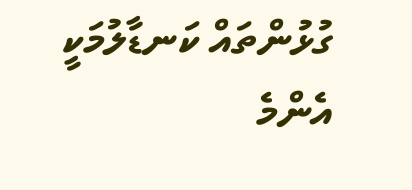ގުޅުންތައް ކަނޑާލުމަކީ އެންމެ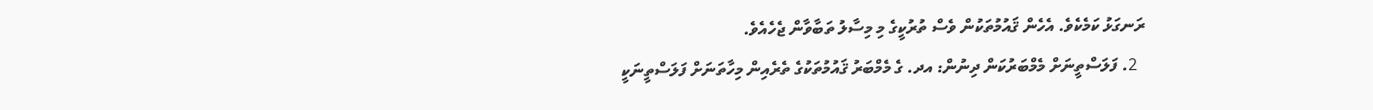ރަނގަޅު ކަމެކެވެ. އެހެން ޤައުމުތަކުން ވެސް ތުރުކީގެ މި މިސާލު ތަބާވާން ޖެހެއެވެ.
  2. ފަލަސްތީނަށް މެމްބަރުކަން ދިނުން: އދ. ގެ މެމްބަރު ޤައުމުތަކުގެ ތެރެއިން މިހާތަނަށް ފަލަސްތީނަކީ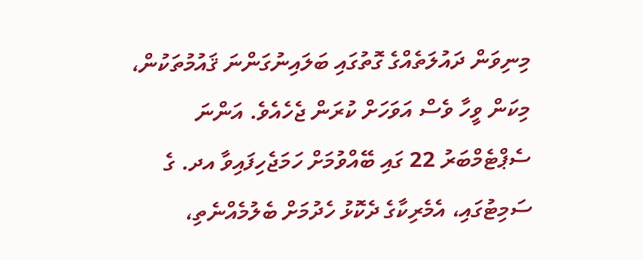މިނިވަން ދައުލަތެއްގެ ގޮތުގައި ބަލައިނުގަންނަ ޤައުމުތަކުން، މިކަން ވީހާ ވެސް އަވަހަށް ކުރަން ޖެހެއެވެ. އަންނަ ސެޕްޓެމްބަރު 22 ގައި ބޭއްވުމަށް ހަމަޖެހިފައިވާ އދ. ގެ ސަމިޓުގައި، އެމެރިކާގެ ދެކޮޅު ހެދުމަށް ބެލުމެއްނެތި،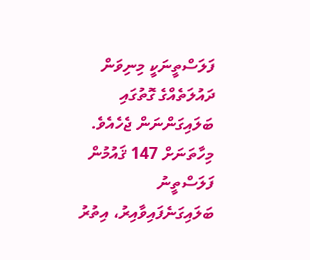ފަލަސްތީނަކީ މިނިވަން ދައުލަތެއްގެ ގޮތުގައި ބަލައިގަންނަން ޖެހެއެވެ. މިހާތަނަށް 147 ޤައުމުން ފަލަސްތީނު ބަލައިގަނެފައިވާއިރު، އިތުރު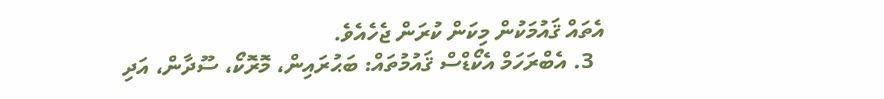އެތައް ޤައުމަކުން މިކަން ކުރަން ޖެހެއެވެ.
  3. އެބްރަހަމް އެކޯޑްސް ޤައުމުތައް: ބަޙުރައިން، މޮރޮކޯ، ސޫދާން، އަދި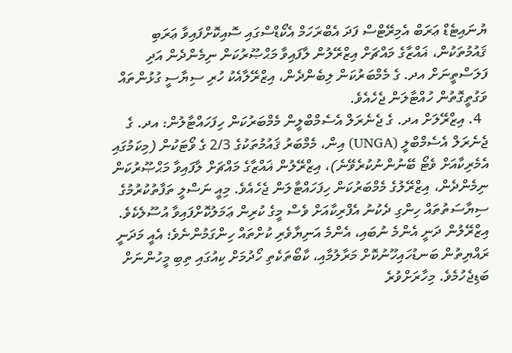ޔުނައިޓެޑް ޢަރަބް އެމިރޭޓްސް ފަދަ އެބްރަހަމް އެކޯޑްސްގައި ސޮއިކޮށްފައިވާ ޢަރަބި ޤައުމުތަކުން، ޣައްޒާގެ މައްޗަށް އިޒްރޭލުން ލާފައިވާ މަޙްޞޫރުކަން ނިމެންދެން އަދި ފަލަސްތީނަށް އދ. ގެ މެމްބަރުކަން ލިބެންދެން، އިޒްރޭލާއެކު ހުރި ސިޔާސީ ގުޅުންތައް ވަގުތީގޮތުން ހުއްޓާލަން ޖެހެއެވެ.
  4. އިޒްރޭލަށް އދ. ގެ ޖެނެރަލް އެސެމްބްލީން މެމްބަރުކަން ހިފަހައްޓާލުން: އދ. ގެ ޖެނެރަލް އެސެމްބްލީ (UNGA) އިން، މެމްބަރު ޤައުމުތަކުގެ 2/3 ގެ ވޯޓަކުން (މިކަމުގައި އެމެރިކާއަށް ވެޓޯ ބޭނުންނުކުރެވޭނެ)، އިޒްރޭލުން ޣައްޒާގެ މައްޗަށް ލާފައިވާ މަޙްޞޫރުކަން ނިމެންދެން، އިޒްރޭލުގެ މެމްބަރުކަން ހިފަހައްޓާލަން ޖެހެއެވެ. މިއީ ނަސްލީ ތަފާތުކުރުމުގެ ސިޔާސަތުތައް ހިންގި ދެކުނު އެފްރިކާއަށް ވެސް މީގެ ކުރިން ޢަމަލުކޮށްފައިވާ އުސޫލެކެވެ.
އިޒްރޭލުން ދަނީ އެންމެ ނުބައި، އެންމެ އަނިޔާވެރި ކުށްތައް ހިންގަމުންނެވެ؛ އެއީ މަދަނީ ރައްޔިތުން ބަނޑުހައިހޫނުކޮށް މަރާލުމާއި، ކާބޯތަކެތި ހޯދުމަށް ކިއުގައި ތިބި މީހުންނަށް ބަޑިޖެހުމެވެ. މިހާރަށްވުރެ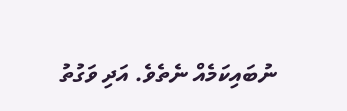ނުބައިކަމެއް ނެތެވެ. އަދި ވަގުތު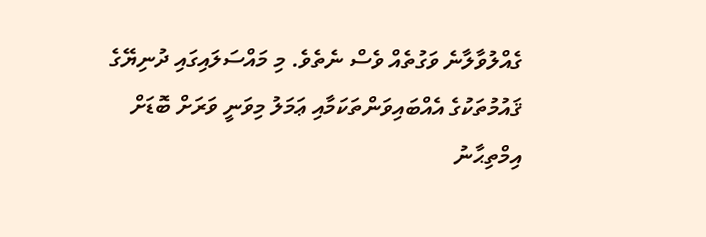ގެއްލުވާލާނެ ވަގުތެއް ވެސް ނެތެވެ. މި މައްސަލައިގައި ދުނިޔޭގެ ޤައުމުތަކުގެ އެއްބައިވަންތަކަމާއި ޢަމަލު މިވަނީ ވަރަށް ބޮޑަށް އިމްތިޙާނު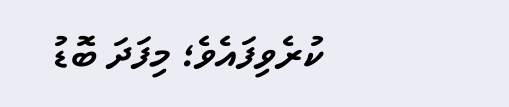ކުރެވިފައެވެ؛ މިފަދަ ބޮޑު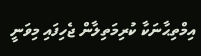އިމްތިޙާނަކާ ކުރިމަތިލާން ޖެހިފައި މިވަނީ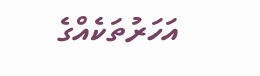އަހަރުތަކެއްގެ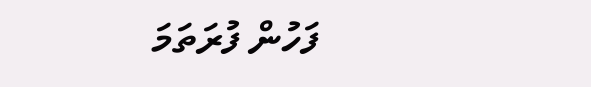ފަހުން ފުރަތަމަ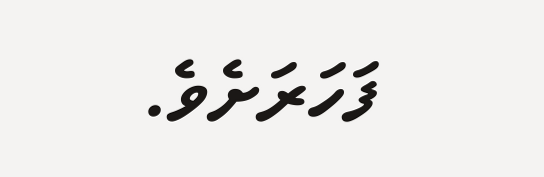ފަހަރަށެވެ.